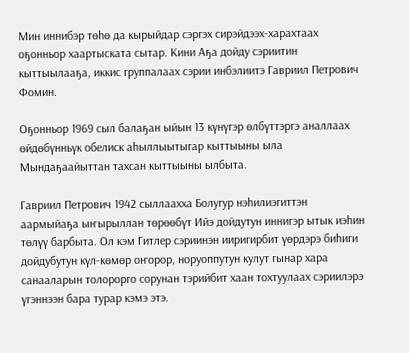Мин иннибэр төһө да кырыйдар сэргэх сирэйдээх-харахтаах оҕонньор хаартыската сытар. Кини Аҕа дойду сэриитин кыттыылааҕа, иккис группалаах сэрии инбэлиитэ Гавриил Петрович Фомин.

Оҕонньор 1969 сыл балаҕан ыйын 13 күнүгэр өлбүттэргэ аналлаах өйдөбүнньүк обелиск аһыллыытыгар кыттыыны ыла Мындаҕаайыттан тахсан кыттыыны ылбыта.

Гавриил Петрович 1942 сыллаахха Болугур нэһилиэгиттэн аармыйаҕа ыҥырыллан төрөөбүт Ийэ дойдутун иннигэр ытык иэһин төлүү барбыта. Ол кэм Гитлер сэриинэн ииригирбит үөрдэрэ биһиги дойдубутун күл-көмөр оҥорор, норуоппутун кулут гынар хара санааларын толорорго сорунан тэрийбит хаан тохтуулаах сэриилэрэ үгэннээн бара турар кэмэ этэ.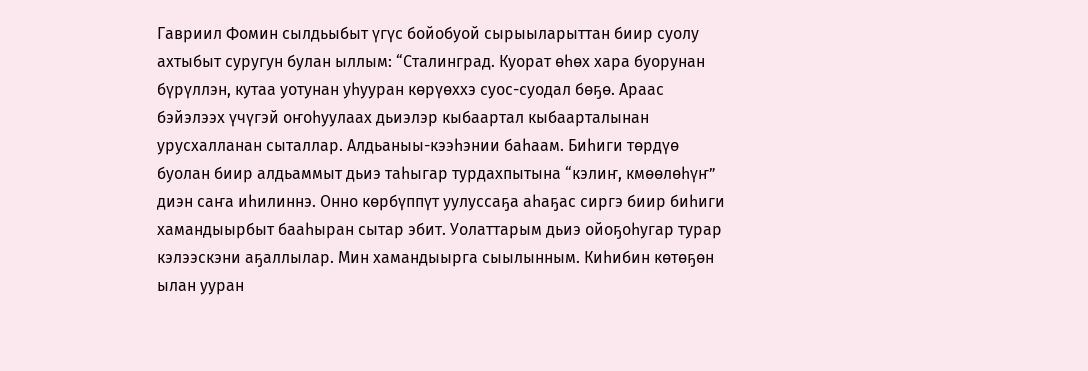Гавриил Фомин сылдьыбыт үгүс бойобуой сырыыларыттан биир суолу ахтыбыт суругун булан ыллым: “Сталинград. Куорат өһөх хара буорунан бүрүллэн, кутаа уотунан уһууран көрүөххэ суос-суодал бөҕө. Араас бэйэлээх үчүгэй оҥоһуулаах дьиэлэр кыбаартал кыбаарталынан урусхалланан сыталлар. Алдьаныы-кээһэнии баһаам. Биһиги төрдүө буолан биир алдьаммыт дьиэ таһыгар турдахпытына “кэлиҥ, кмөөлөһүҥ” диэн саҥа иһилиннэ. Онно көрбүппүт уулуссаҕа аһаҕас сиргэ биир биһиги хамандыырбыт бааһыран сытар эбит. Уолаттарым дьиэ ойоҕоһугар турар кэлээскэни аҕаллылар. Мин хамандыырга сыылынным. Киһибин көтөҕөн ылан ууран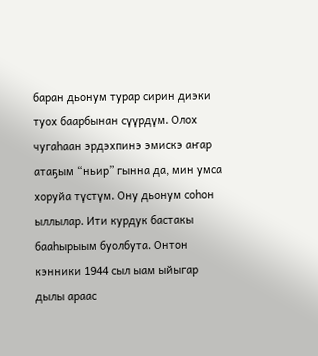баран дьонум турар сирин диэки туох баарбынан сүүрдүм. Олох чугаһаан эрдэхпинэ эмискэ аҥар атаҕым “ньир” гынна да, мин умса хоруйа түстүм. Ону дьонум соһон ыллылар. Ити курдук бастакы бааһырыым буолбута. Онтон кэнники 1944 сыл ыам ыйыгар дылы араас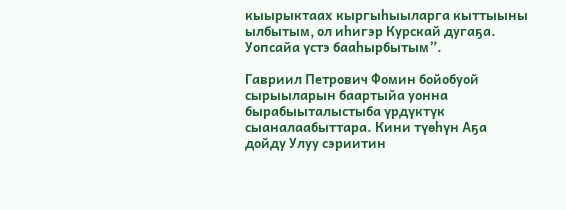кыырыктаах кыргыһыыларга кыттыыны ылбытым, ол иһигэр Курскай дугаҕа. Уопсайа үстэ бааһырбытым”.

Гавриил Петрович Фомин бойобуой сырыыларын баартыйа уонна бырабыыталыстыба үрдүктүк сыаналаабыттара. Кини түөһүн Аҕа дойду Улуу сэриитин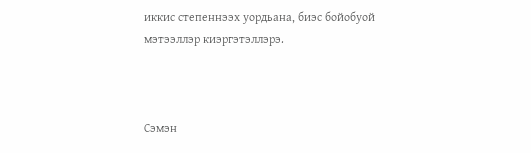иккис степеннээх уордьана, биэс бойобуой мэтээллэр киэргэтэллэрэ.



Сэмэн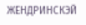ЖЕНДРИНСКЭЙ